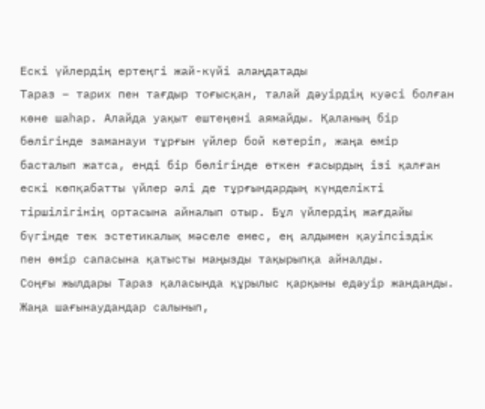Ескі үйлердің ертеңгі жай-күйі алаңдатады
Тараз – тарих пен тағдыр тоғысқан, талай дәуірдің куәсі болған көне шаһар. Алайда уақыт ештеңені аямайды. Қаланың бір бөлігінде заманауи тұрғын үйлер бой көтеріп, жаңа өмір басталып жатса, енді бір бөлігінде өткен ғасырдың ізі қалған ескі көпқабатты үйлер әлі де тұрғындардың күнделікті тіршілігінің ортасына айналып отыр. Бұл үйлердің жағдайы бүгінде тек эстетикалық мәселе емес, ең алдымен қауіпсіздік пен өмір сапасына қатысты маңызды тақырыпқа айналды.
Соңғы жылдары Тараз қаласында құрылыс қарқыны едәуір жанданды. Жаңа шағынаудандар салынып,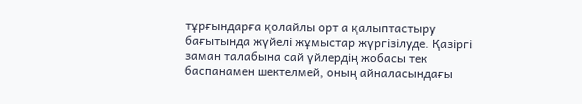тұрғындарға қолайлы орт а қалыптастыру бағытында жүйелі жұмыстар жүргізілуде. Қазіргі заман талабына сай үйлердің жобасы тек баспанамен шектелмей, оның айналасындағы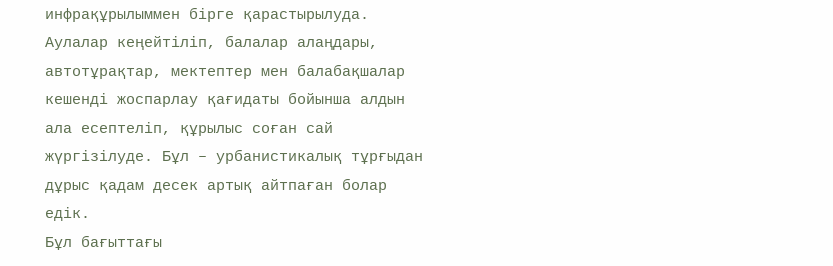инфрақұрылыммен бірге қарастырылуда. Аулалар кеңейтіліп, балалар алаңдары, автотұрақтар, мектептер мен балабақшалар кешенді жоспарлау қағидаты бойынша алдын ала есептеліп, құрылыс соған сай жүргізілуде. Бұл – урбанистикалық тұрғыдан дұрыс қадам десек артық айтпаған болар едік.
Бұл бағыттағы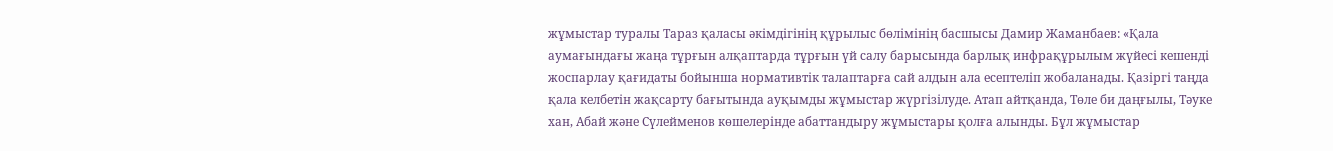жұмыстар туралы Тараз қаласы әкімдігінің құрылыс бөлімінің басшысы Дамир Жаманбаев: «Қала аумағындағы жаңа тұрғын алқаптарда тұрғын үй салу барысында барлық инфрақұрылым жүйесі кешенді жоспарлау қағидаты бойынша нормативтік талаптарға сай алдын ала есептеліп жобаланады. Қазіргі таңда қала келбетін жақсарту бағытында ауқымды жұмыстар жүргізілуде. Атап айтқанда, Төле би даңғылы, Тәуке хан, Абай және Сүлейменов көшелерінде абаттандыру жұмыстары қолға алынды. Бұл жұмыстар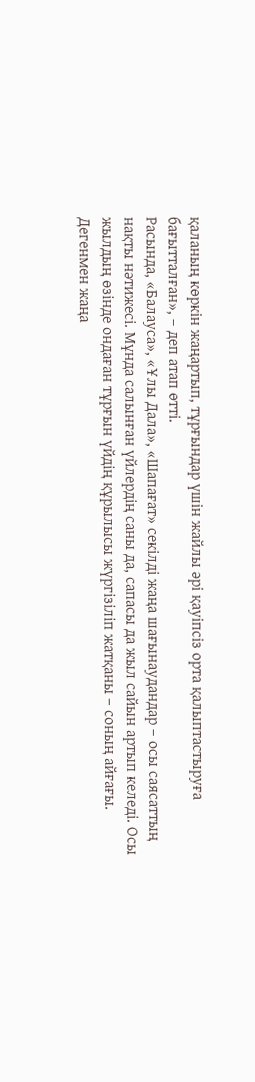қаланың көркін жаңартып, тұрғындар үшін жайлы әрі қауіпсіз орта қалыптастыруға бағытталған», – деп атап өтті.
Расында, «Балауса», «Ұлы Дала», «Шапағат» секілді жаңа шағынаудандар – осы саясаттың нақты нәтижесі. Мұнда салынған үйлердің саны да, сапасы да жыл сайын артып келеді. Осы жылдың өзінде ондаған тұрғын үйдің құрылысы жүргізіліп жатқаны – соның айғағы. Дегенмен жаңа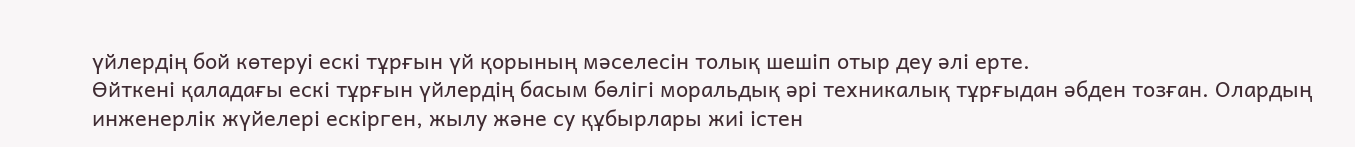үйлердің бой көтеруі ескі тұрғын үй қорының мәселесін толық шешіп отыр деу әлі ерте.
Өйткені қаладағы ескі тұрғын үйлердің басым бөлігі моральдық әрі техникалық тұрғыдан әбден тозған. Олардың инженерлік жүйелері ескірген, жылу және су құбырлары жиі істен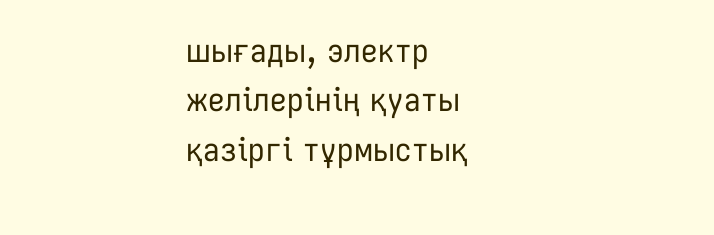шығады, электр желілерінің қуаты қазіргі тұрмыстық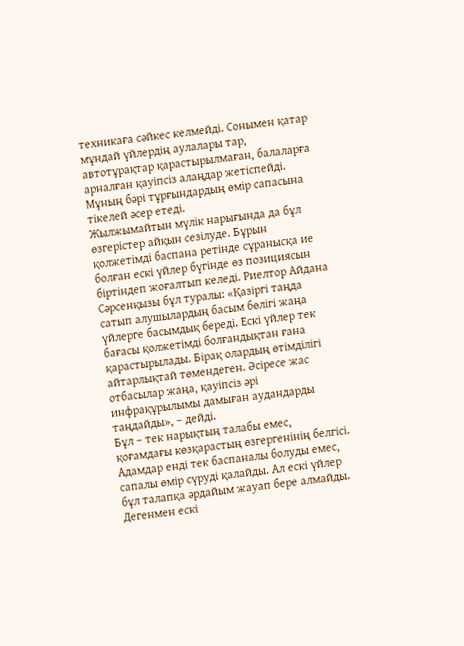техникаға сәйкес келмейді. Сонымен қатар мұндай үйлердің аулалары тар, автотұрақтар қарастырылмаған, балаларға арналған қауіпсіз алаңдар жетіспейді. Мұның бәрі тұрғындардың өмір сапасына тікелей әсер етеді.
Жылжымайтын мүлік нарығында да бұл өзгерістер айқын сезілуде. Бұрын қолжетімді баспана ретінде сұранысқа ие болған ескі үйлер бүгінде өз позициясын біртіндеп жоғалтып келеді. Риелтор Айдана Сәрсенқызы бұл туралы: «Қазіргі таңда сатып алушылардың басым бөлігі жаңа үйлерге басымдық береді. Ескі үйлер тек бағасы қолжетімді болғандықтан ғана қарастырылады. Бірақ олардың өтімділігі айтарлықтай төмендеген. Әсіресе жас отбасылар жаңа, қауіпсіз әрі инфрақұрылымы дамыған аудандарды таңдайды», – дейді.
Бұл – тек нарықтың талабы емес, қоғамдағы көзқарастың өзгергенінің белгісі. Адамдар енді тек баспаналы болуды емес, сапалы өмір сүруді қалайды. Ал ескі үйлер бұл талапқа әрдайым жауап бере алмайды.
Дегенмен ескі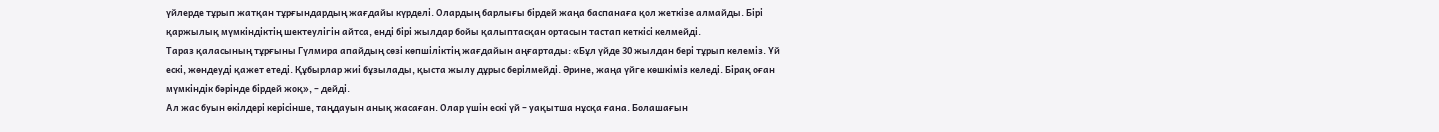үйлерде тұрып жатқан тұрғындардың жағдайы күрделі. Олардың барлығы бірдей жаңа баспанаға қол жеткізе алмайды. Бірі қаржылық мүмкіндіктің шектеулігін айтса, енді бірі жылдар бойы қалыптасқан ортасын тастап кеткісі келмейді.
Тараз қаласының тұрғыны Гүлмира апайдың сөзі көпшіліктің жағдайын аңғартады: «Бұл үйде 30 жылдан бері тұрып келеміз. Үй ескі, жөндеуді қажет етеді. Құбырлар жиі бұзылады, қыста жылу дұрыс берілмейді. Әрине, жаңа үйге көшкіміз келеді. Бірақ оған мүмкіндік бәрінде бірдей жоқ», – дейді.
Ал жас буын өкілдері керісінше, таңдауын анық жасаған. Олар үшін ескі үй – уақытша нұсқа ғана. Болашағын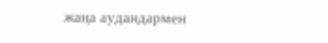жаңа аудандармен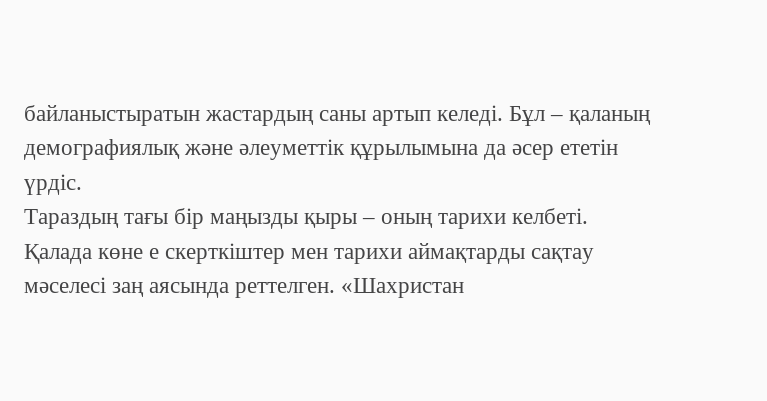байланыстыратын жастардың саны артып келеді. Бұл – қаланың демографиялық және әлеуметтік құрылымына да әсер ететін үрдіс.
Тараздың тағы бір маңызды қыры – оның тарихи келбеті. Қалада көне е скерткіштер мен тарихи аймақтарды сақтау мәселесі заң аясында реттелген. «Шахристан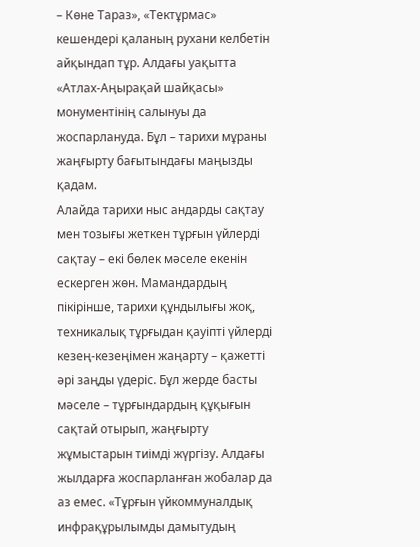– Көне Тараз», «Тектұрмас» кешендері қаланың рухани келбетін айқындап тұр. Алдағы уақытта «Атлах-Аңырақай шайқасы» монументінің салынуы да жоспарлануда. Бұл – тарихи мұраны жаңғырту бағытындағы маңызды қадам.
Алайда тарихи ныс андарды сақтау мен тозығы жеткен тұрғын үйлерді сақтау – екі бөлек мәселе екенін ескерген жөн. Мамандардың пікірінше, тарихи құндылығы жоқ, техникалық тұрғыдан қауіпті үйлерді кезең-кезеңімен жаңарту – қажетті әрі заңды үдеріс. Бұл жерде басты мәселе – тұрғындардың құқығын сақтай отырып, жаңғырту жұмыстарын тиімді жүргізу. Алдағы жылдарға жоспарланған жобалар да аз емес. «Тұрғын үйкоммуналдық инфрақұрылымды дамытудың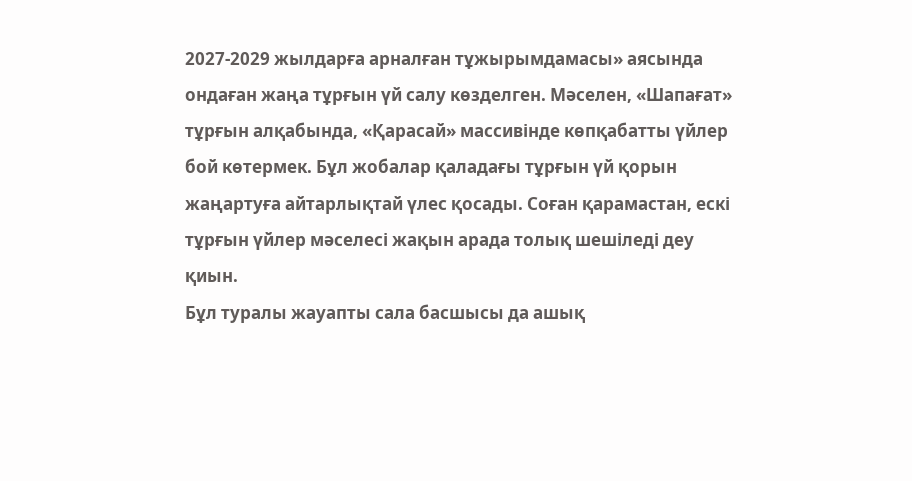2027-2029 жылдарға арналған тұжырымдамасы» аясында ондаған жаңа тұрғын үй салу көзделген. Мәселен, «Шапағат» тұрғын алқабында, «Қарасай» массивінде көпқабатты үйлер бой көтермек. Бұл жобалар қаладағы тұрғын үй қорын жаңартуға айтарлықтай үлес қосады. Соған қарамастан, ескі тұрғын үйлер мәселесі жақын арада толық шешіледі деу қиын.
Бұл туралы жауапты сала басшысы да ашық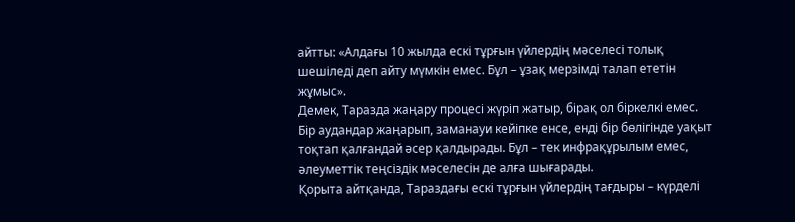айтты: «Алдағы 10 жылда ескі тұрғын үйлердің мәселесі толық шешіледі деп айту мүмкін емес. Бұл – ұзақ мерзімді талап ететін жұмыс».
Демек, Таразда жаңару процесі жүріп жатыр, бірақ ол біркелкі емес. Бір аудандар жаңарып, заманауи кейіпке енсе, енді бір бөлігінде уақыт тоқтап қалғандай әсер қалдырады. Бұл – тек инфрақұрылым емес, әлеуметтік теңсіздік мәселесін де алға шығарады.
Қорыта айтқанда, Тараздағы ескі тұрғын үйлердің тағдыры – күрделі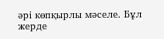әрі көпқырлы мәселе. Бұл жерде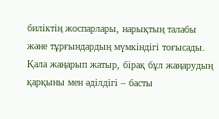биліктің жоспарлары, нарықтың талабы және тұрғындардың мүмкіндігі тоғысады. Қала жаңарып жатыр, бірақ бұл жаңарудың қарқыны мен әділдігі – басты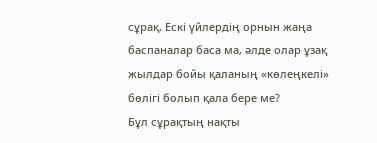сұрақ. Ескі үйлердің орнын жаңа баспаналар баса ма, әлде олар ұзақ жылдар бойы қаланың «көлеңкелі» бөлігі болып қала бере ме?
Бұл сұрақтың нақты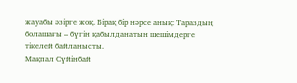жауабы әзірге жоқ. Бірақ бір нәрсе анық: Тараздың болашағы – бүгін қабылданатын шешімдерге тікелей байланысты.
Мақпал Сүйінбай